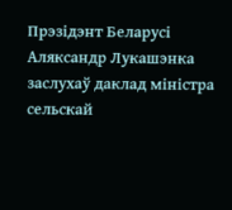Прэзідэнт Беларусі Аляксандр Лукашэнка заслухаў даклад міністра сельскай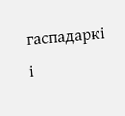гаспадаркі і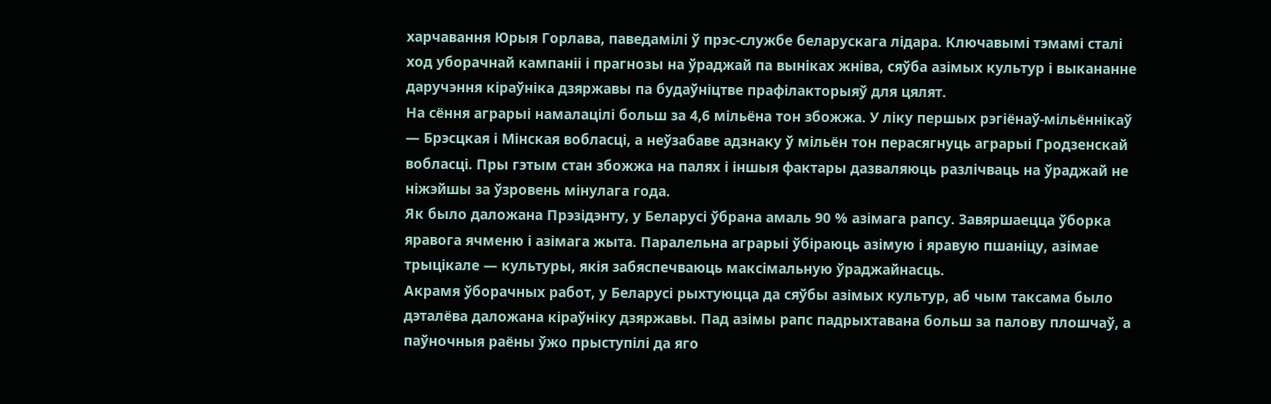харчавання Юрыя Горлава, паведамілі ў прэс-службе беларускага лідара. Ключавымі тэмамі сталі ход уборачнай кампаніі і прагнозы на ўраджай па выніках жніва, сяўба азімых культур і выкананне даручэння кіраўніка дзяржавы па будаўніцтве прафілакторыяў для цялят.
На сёння аграрыі намалацілі больш за 4,6 мільёна тон збожжа. У ліку першых рэгіёнаў-мільённікаў — Брэсцкая і Мінская вобласці, а неўзабаве адзнаку ў мільён тон перасягнуць аграрыі Гродзенскай вобласці. Пры гэтым стан збожжа на палях і іншыя фактары дазваляюць разлічваць на ўраджай не ніжэйшы за ўзровень мінулага года.
Як было даложана Прэзідэнту, у Беларусі ўбрана амаль 90 % азімага рапсу. Завяршаецца ўборка яравога ячменю і азімага жыта. Паралельна аграрыі ўбіраюць азімую і яравую пшаніцу, азімае трыцікале — культуры, якія забяспечваюць максімальную ўраджайнасць.
Акрамя ўборачных работ, у Беларусі рыхтуюцца да сяўбы азімых культур, аб чым таксама было дэталёва даложана кіраўніку дзяржавы. Пад азімы рапс падрыхтавана больш за палову плошчаў, а паўночныя раёны ўжо прыступілі да яго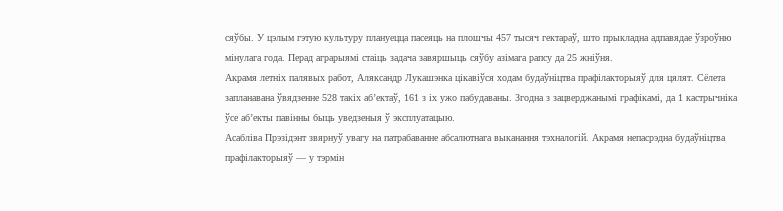сяўбы. У цэлым гэтую культуру плануецца пасеяць на плошчы 457 тысяч гектараў, што прыкладна адпавядае ўзроўню мінулага года. Перад аграрыямі стаіць задача завяршыць сяўбу азімага рапсу да 25 жніўня.
Акрамя летніх палявых работ, Аляксандр Лукашэнка цікавіўся ходам будаўніцтва прафілакторыяў для цялят. Сёлета запланавана ўвядзенне 528 такіх аб’ектаў, 161 з іх ужо пабудаваны. Згодна з зацверджанымі графікамі, да 1 кастрычніка ўсе аб’екты павінны быць уведзеныя ў эксплуатацыю.
Асабліва Прэзідэнт звярнуў увагу на патрабаванне абсалютнага выканання тэхналогій. Акрамя непасрэдна будаўніцтва прафілакторыяў — у тэрмін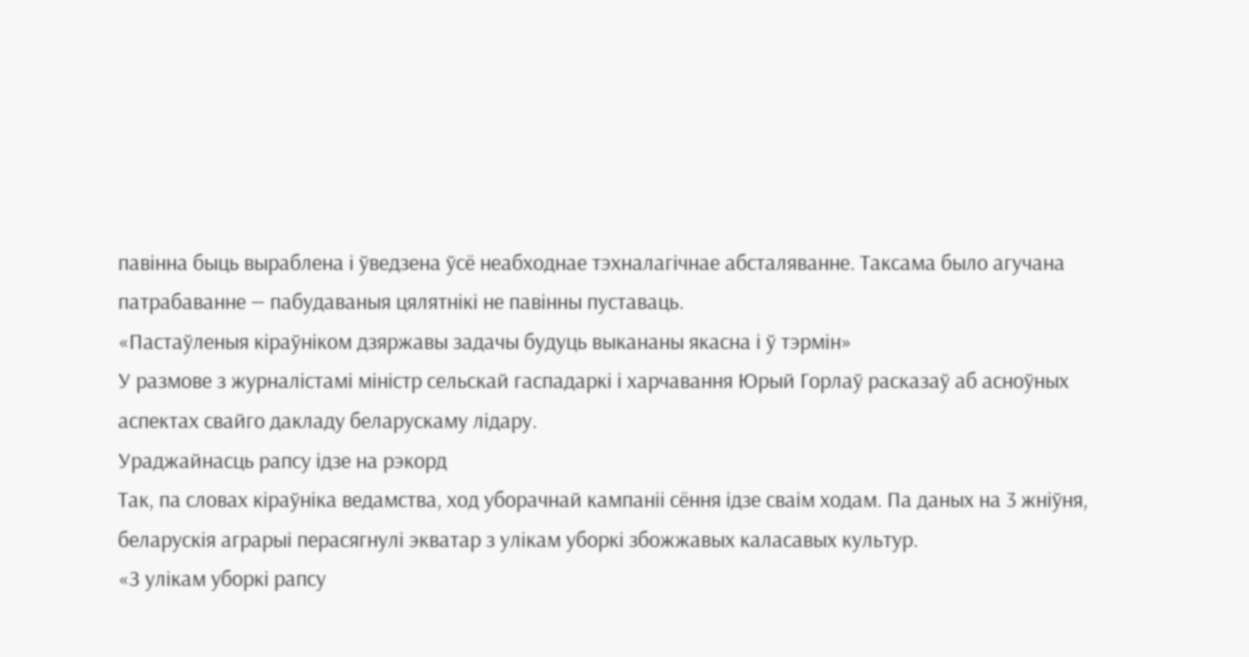павінна быць выраблена і ўведзена ўсё неабходнае тэхналагічнае абсталяванне. Таксама было агучана патрабаванне — пабудаваныя цялятнікі не павінны пуставаць.
«Пастаўленыя кіраўніком дзяржавы задачы будуць выкананы якасна і ў тэрмін»
У размове з журналістамі міністр сельскай гаспадаркі і харчавання Юрый Горлаў расказаў аб асноўных аспектах свайго дакладу беларускаму лідару.
Ураджайнасць рапсу ідзе на рэкорд
Так, па словах кіраўніка ведамства, ход уборачнай кампаніі сёння ідзе сваім ходам. Па даных на 3 жніўня, беларускія аграрыі перасягнулі экватар з улікам уборкі збожжавых каласавых культур.
«З улікам уборкі рапсу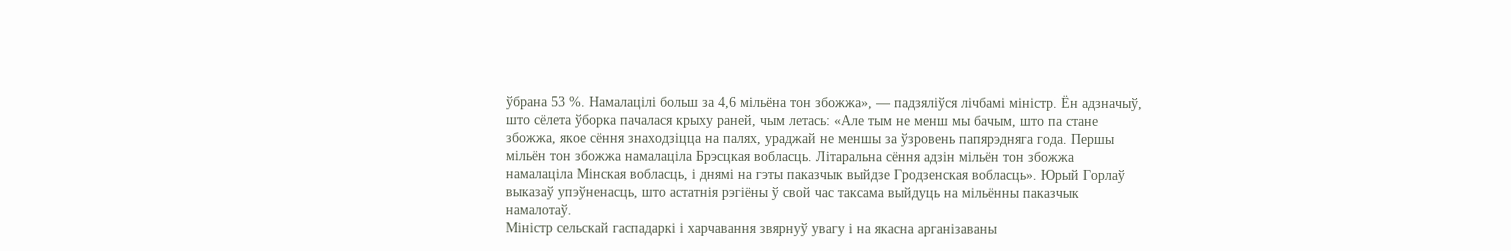ўбрана 53 %. Намалацілі больш за 4,6 мільёна тон збожжа», — падзяліўся лічбамі міністр. Ён адзначыў, што сёлета ўборка пачалася крыху раней, чым летась: «Але тым не менш мы бачым, што па стане збожжа, якое сёння знаходзіцца на палях, ураджай не меншы за ўзровень папярэдняга года. Першы мільён тон збожжа намалаціла Брэсцкая вобласць. Літаральна сёння адзін мільён тон збожжа намалаціла Мінская вобласць, і днямі на гэты паказчык выйдзе Гродзенская вобласць». Юрый Горлаў выказаў упэўненасць, што астатнія рэгіёны ў свой час таксама выйдуць на мільённы паказчык намалотаў.
Міністр сельскай гаспадаркі і харчавання звярнуў увагу і на якасна арганізаваны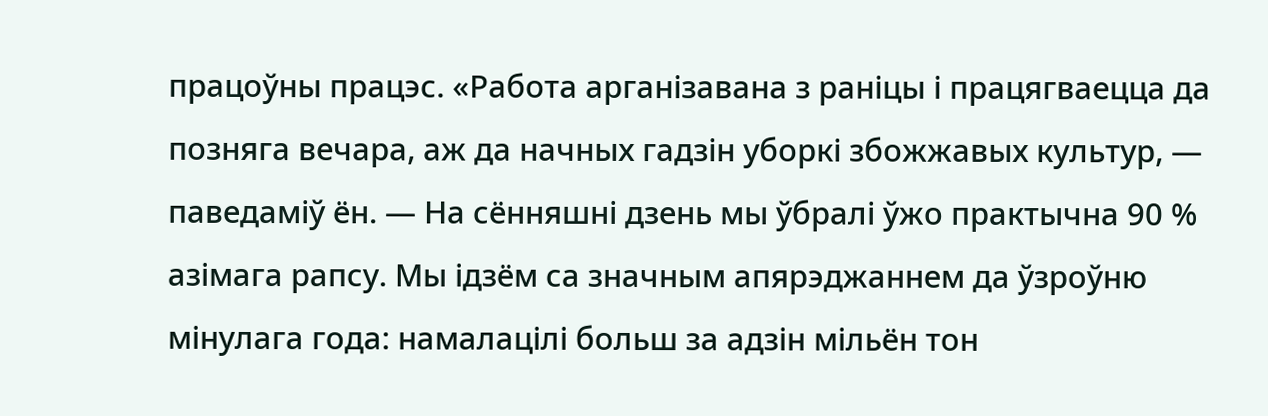працоўны працэс. «Работа арганізавана з раніцы і працягваецца да позняга вечара, аж да начных гадзін уборкі збожжавых культур, — паведаміў ён. — На сённяшні дзень мы ўбралі ўжо практычна 90 % азімага рапсу. Мы ідзём са значным апярэджаннем да ўзроўню мінулага года: намалацілі больш за адзін мільён тон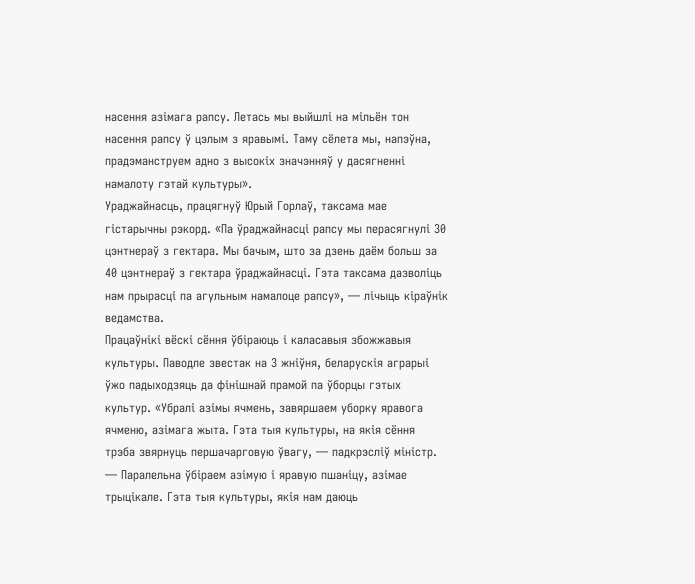насення азімага рапсу. Летась мы выйшлі на мільён тон насення рапсу ў цэлым з яравымі. Таму сёлета мы, напэўна, прадэманструем адно з высокіх значэнняў у дасягненні намалоту гэтай культуры».
Ураджайнасць, працягнуў Юрый Горлаў, таксама мае гістарычны рэкорд. «Па ўраджайнасці рапсу мы перасягнулі 30 цэнтнераў з гектара. Мы бачым, што за дзень даём больш за 40 цэнтнераў з гектара ўраджайнасці. Гэта таксама дазволіць нам прырасці па агульным намалоце рапсу», — лічыць кіраўнік ведамства.
Працаўнікі вёскі сёння ўбіраюць і каласавыя збожжавыя культуры. Паводле звестак на 3 жніўня, беларускія аграрыі ўжо падыходзяць да фінішнай прамой па ўборцы гэтых культур. «Убралі азімы ячмень, завяршаем уборку яравога ячменю, азімага жыта. Гэта тыя культуры, на якія сёння трэба звярнуць першачарговую ўвагу, — падкрэсліў міністр. — Паралельна ўбіраем азімую і яравую пшаніцу, азімае трыцікале. Гэта тыя культуры, якія нам даюць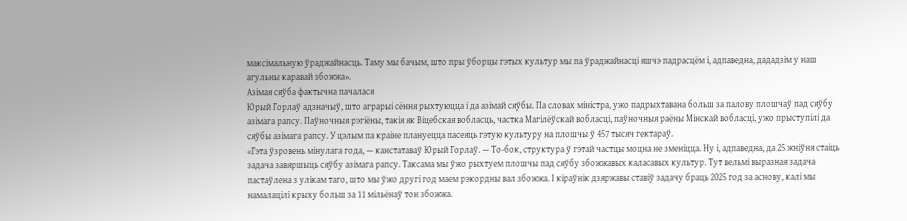максімальную ўраджайнасць. Таму мы бачым, што пры ўборцы гэтых культур мы па ўраджайнасці яшчэ падрасцём і, адпаведна, дададзім у наш агульны каравай збожжа».
Азімая сяўба фактычна пачалася
Юрый Горлаў адзначыў, што аграрыі сёння рыхтуюцца і да азімай сяўбы. Па словах міністра, ужо падрыхтавана больш за палову плошчаў пад сяўбу азімага рапсу. Паўночныя рэгіёны, такія як Віцебская вобласць, частка Магілёўскай вобласці, паўночныя раёны Мінскай вобласці, ужо прыступілі да сяўбы азімага рапсу. У цэлым па краіне плануецца пасеяць гэтую культуру на плошчы ў 457 тысяч гектараў.
«Гэта ўзровень мінулага года, — канстатаваў Юрый Горлаў. — То-бок, структура ў гэтай частцы моцна не зменіцца. Ну і, адпаведна, да 25 жніўня стаіць задача завяршыць сяўбу азімага рапсу. Таксама мы ўжо рыхтуем плошчы пад сяўбу збожжавых каласавых культур. Тут вельмі выразная задача пастаўлена з улікам таго, што мы ўжо другі год маем рэкордны вал збожжа. І кіраўнік дзяржавы ставіў задачу браць 2025 год за аснову, калі мы намалацілі крыху больш за 11 мільёнаў тон збожжа.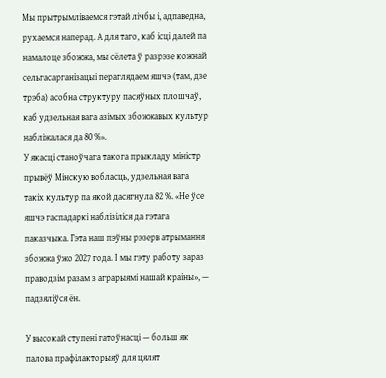Мы прытрымліваемся гэтай лічбы і, адпаведна, рухаемся наперад. А для таго, каб ісці далей па намалоце збожжа, мы сёлета ў разрэзе кожнай сельгасарганізацыі пераглядаем яшчэ (там, дзе трэба) асобна структуру пасяўных плошчаў, каб удзельная вага азімых збожжавых культур набліжалася да 80 %».
У якасці станоўчага такога прыкладу міністр прывёў Мінскую вобласць, удзельная вага такіх культур па якой дасягнула 82 %. «Не ўсе яшчэ гаспадаркі наблізіліся да гэтага паказчыка. Гэта наш пэўны рэзерв атрымання збожжа ўжо 2027 года. І мы гэту работу зараз праводзім разам з аграрыямі нашай краіны», — падзяліўся ён.

У высокай ступені гатоўнасці — больш як палова прафілакторыяў для цялят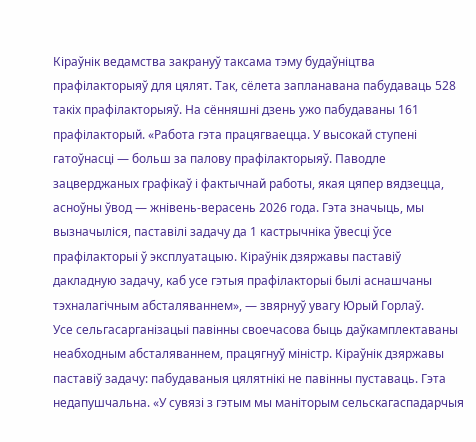Кіраўнік ведамства закрануў таксама тэму будаўніцтва прафілакторыяў для цялят. Так, сёлета запланавана пабудаваць 528 такіх прафілакторыяў. На сённяшні дзень ужо пабудаваны 161 прафілакторый. «Работа гэта працягваецца. У высокай ступені гатоўнасці — больш за палову прафілакторыяў. Паводле зацверджаных графікаў і фактычнай работы, якая цяпер вядзецца, асноўны ўвод — жнівень-верасень 2026 года. Гэта значыць, мы вызначыліся, паставілі задачу да 1 кастрычніка ўвесці ўсе прафілакторыі ў эксплуатацыю. Кіраўнік дзяржавы паставіў дакладную задачу, каб усе гэтыя прафілакторыі былі аснашчаны тэхналагічным абсталяваннем», — звярнуў увагу Юрый Горлаў.
Усе сельгасарганізацыі павінны своечасова быць даўкамплектаваны неабходным абсталяваннем, працягнуў міністр. Кіраўнік дзяржавы паставіў задачу: пабудаваныя цялятнікі не павінны пуставаць. Гэта недапушчальна. «У сувязі з гэтым мы маніторым сельскагаспадарчыя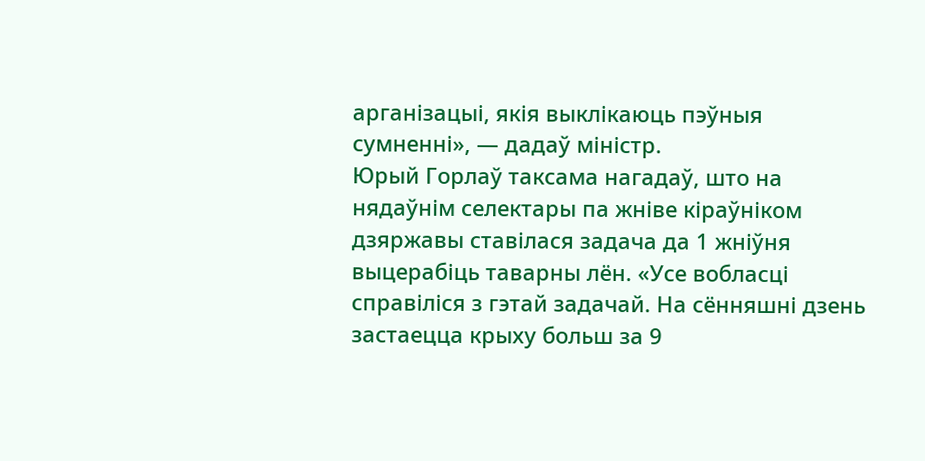арганізацыі, якія выклікаюць пэўныя сумненні», — дадаў міністр.
Юрый Горлаў таксама нагадаў, што на нядаўнім селектары па жніве кіраўніком дзяржавы ставілася задача да 1 жніўня выцерабіць таварны лён. «Усе вобласці справіліся з гэтай задачай. На сённяшні дзень застаецца крыху больш за 9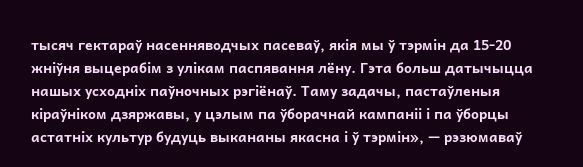тысяч гектараў насенняводчых пасеваў, якія мы ў тэрмін да 15-20 жніўня выцерабім з улікам паспявання лёну. Гэта больш датычыцца нашых усходніх паўночных рэгіёнаў. Таму задачы, пастаўленыя кіраўніком дзяржавы, у цэлым па ўборачнай кампаніі і па ўборцы астатніх культур будуць выкананы якасна і ў тэрмін», — рэзюмаваў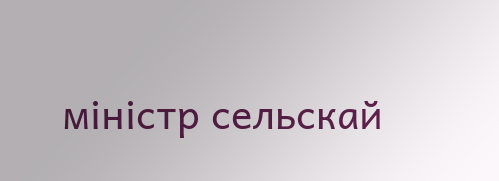міністр сельскай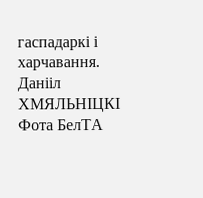гаспадаркі і харчавання.
Данііл ХМЯЛЬНІЦКІ
Фота БелТА